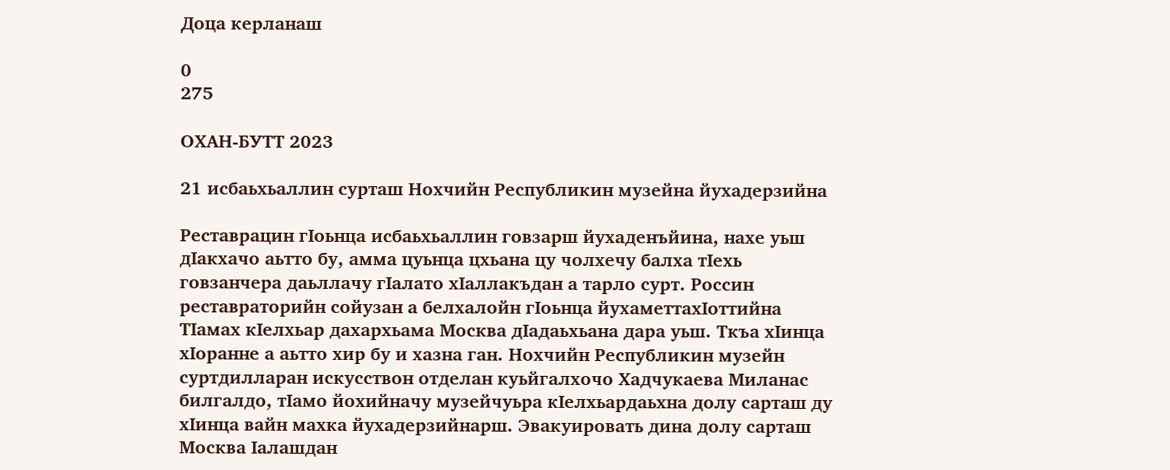Доца керланаш

0
275

ОХАН-БУТТ 2023

21 исбаьхьаллин сурташ Нохчийн Республикин музейна йухадерзийна

Реставрацин гIоьнца исбаьхьаллин говзарш йухаденъйина, нахе уьш дIакхачо аьтто бу, амма цуьнца цхьана цу чолхечу балха тIехь говзанчера даьллачу гIалато хIаллакъдан а тарло сурт. Россин реставраторийн сойузан а белхалойн гIоьнца йухаметтахIоттийна ТIамах кIелхьар дахархьама Москва дIадаьхьана дара уьш. Ткъа хIинца хIоранне а аьтто хир бу и хазна ган. Нохчийн Республикин музейн суртдилларан искусствон отделан куьйгалхочо Хадчукаева Миланас билгалдо, тIамо йохийначу музейчуьра кIелхьардаьхна долу сарташ ду хIинца вайн махка йухадерзийнарш. Эвакуировать дина долу сарташ Москва Iалашдан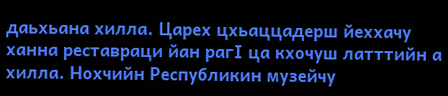даьхьана хилла. Царех цхьаццадерш йеххачу ханна реставраци йан рагI ца кхочуш латттийн а хилла. Нохчийн Республикин музейчу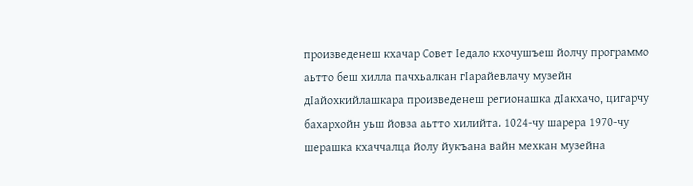произведенеш кхачар Совет Iедало кхочушъеш йолчу программо аьтто беш хилла пачхьалкан гIарайевлачу музейн дIайохкийлашкара произведенеш регионашка дIакхачо, цигарчу бахархойн уьш йовза аьтто хилийта. 1024-чу шарера 1970-чу шерашка кхаччалца йолу йукъана вайн мехкан музейна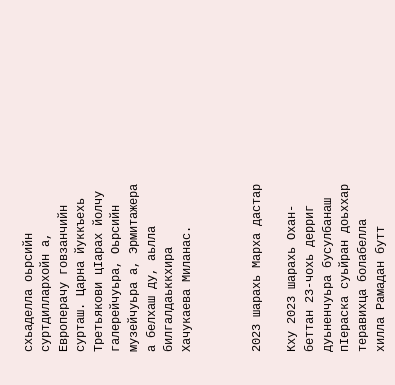схьаделла оьрсийн суртдиллархойн а, Европерачу говзанчийн сурташ. Царна йуккъехь Третьякови цIарах йолчу галерейчуьра, Оьрсийн музейчуьра а, Эрмитажера а белхаш ду, аьлла билгалдаьккхира Хачукаева Миланас.



2023 шарахь Марха дастар

Кху 2023 шарахь Охан-беттан 23-чохь дерриг дуьненчуьра бусулбанаш пIераска суьйран доьххар теравихца болабелла хилла Рамадан бутт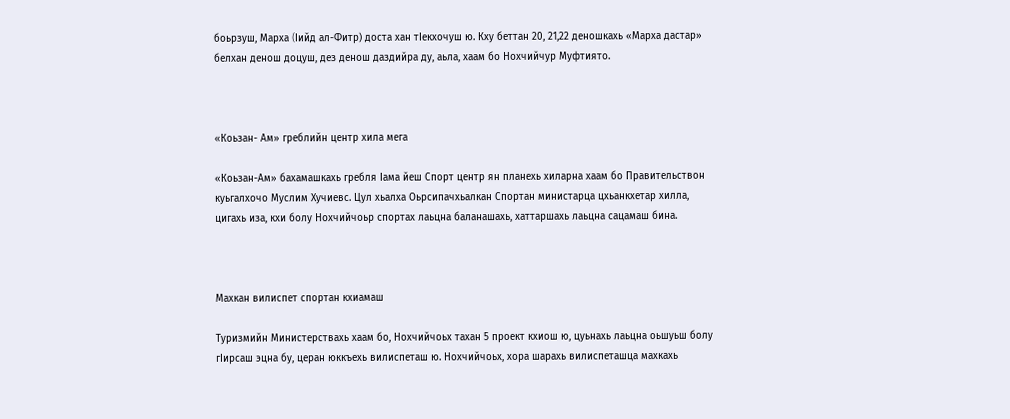боьрзуш, Марха (Iийд ал-Фитр) доста хан тIекхочуш ю. Кху беттан 20, 21,22 деношкахь «Марха дастар» белхан денош доцуш, дез денош даздийра ду, аьла, хаам бо Нохчийчур Муфтиято.



«Коьзан- Ам» греблийн центр хила мега

«Коьзан-Ам» бахамашкахь гребля Iама йеш Спорт центр ян планехь хиларна хаам бо Правительствон куьгалхочо Муслим Хучиевс. Цул хьалха Оьрсипачхьалкан Спортан министарца цхьанкхетар хилла, цигахь иза, кхи болу Нохчийчоьр спортах лаьцна баланашахь, хаттаршахь лаьцна сацамаш бина.



Махкан вилиспет спортан кхиамаш

Туризмийн Министерствахь хаам бо, Нохчийчоьх тахан 5 проект кхиош ю, цуьнахь лаьцна оьшуьш болу гIирсаш эцна бу, церан юккъехь вилиспеташ ю. Нохчийчоьх, хора шарахь вилиспеташца махкахь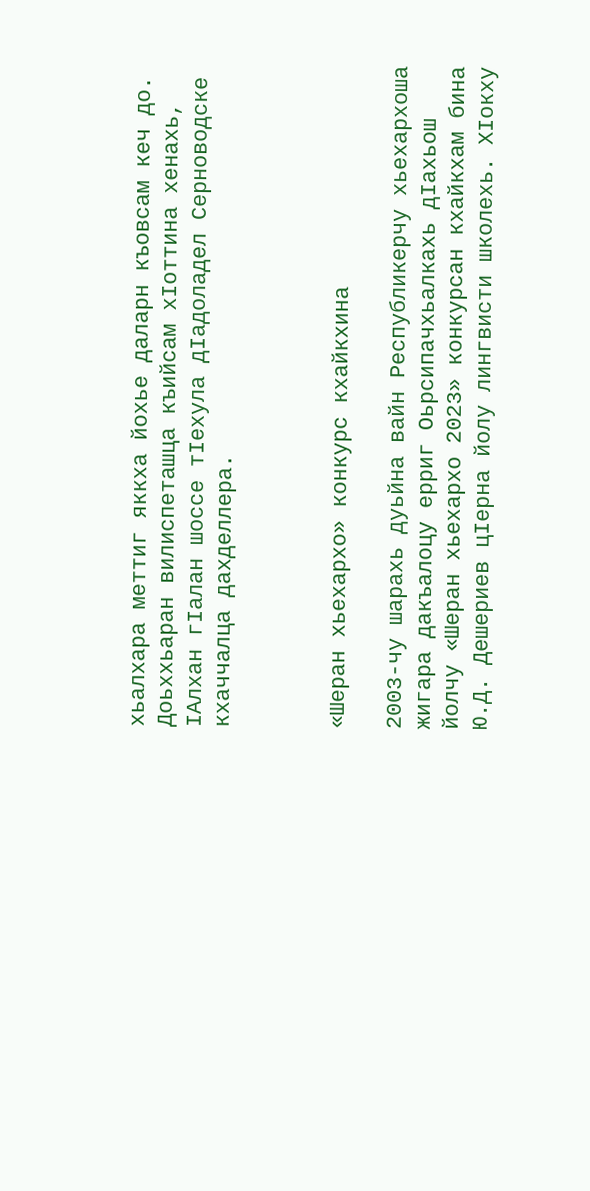хьалхара меттиг яккха йохье даларн къовсам кеч до. Доьххьаран вилиспеташца къийсам хIоттина хенахь, IАлхан гIалан шоссе тIехула дIадоладел Серноводске кхаччалца дахделлера.



«Шеран хьехархо» конкурс кхайкхина

2003-чу шарахь дуьйна вайн Республикерчу хьехархоша жигара дакъалоцу ерриг Оьрсипачхьалкахь дIахьош йолчу «Шеран хьехархо 2023» конкурсан кхайкхам бина Ю.Д. Дешериев цIерна йолу лингвисти школехь. ХIокху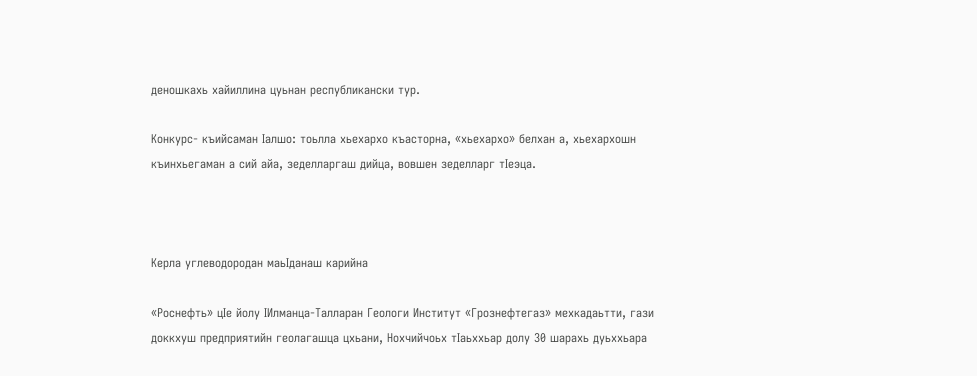деношкахь хайиллина цуьнан республикански тур.

Конкурс- къийсаман Iалшо: тоьлла хьехархо къасторна, «хьехархо» белхан а, хьехархошн къинхьегаман а сий айа, зеделларгаш дийца, вовшен зеделларг тIеэца.



Керла углеводородан маьIданаш карийна

«Роснефть» цIе йолу IИлманца-Талларан Геологи Институт «Грознефтегаз» мехкадаьтти, гази доккхуш предприятийн геолагашца цхьани, Нохчийчоьх тIаьххьар долу 30 шарахь дуьххьара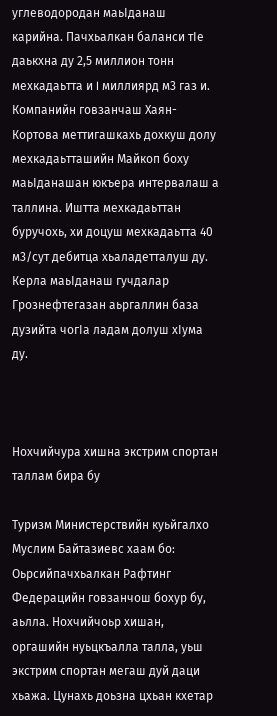углеводородан маьIданаш карийна. Пачхьалкан баланси тIе даькхна ду 2,5 миллион тонн мехкадаьтта и I миллиярд м3 газ и. Компанийн говзанчаш Хаян-Кортова меттигашкахь дохкуш долу мехкадаьтташийн Майкоп боху маьIданашан юкъера интервалаш а таллина. Иштта мехкадаьттан буручохь, хи доцуш мехкадаьтта 40 м3/сут дебитца хьаладетталуш ду. Керла маьIданаш гучдалар Грознефтегазан аьргаллин база дузийта чогIа ладам долуш хIума ду.



Нохчийчура хишна экстрим спортан таллам бира бу

Туризм Министерствийн куьйгалхо Муслим Байтазиевс хаам бо: Оьрсийпачхьалкан Рафтинг Федерацийн говзанчош бохур бу, аьлла. Нохчийчоьр хишан, оргашийн нуьцкъалла талла, уьш экстрим спортан мегаш дуй даци хьажа. Цунахь доьзна цхьан кхетар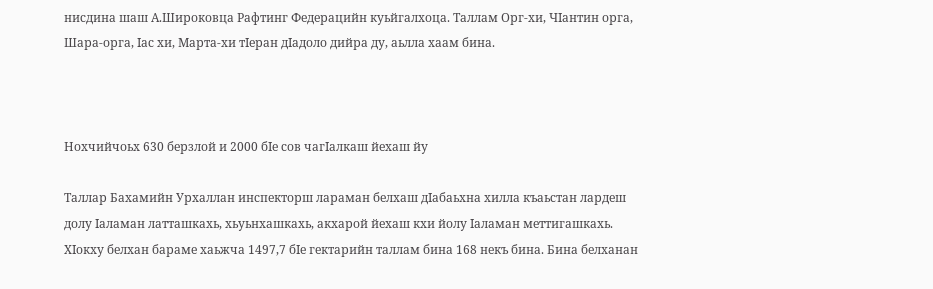нисдина шаш А.Широковца Рафтинг Федерацийн куьйгалхоца. Таллам Орг-хи, ЧIантин орга, Шара-орга, Iас хи, Марта-хи тIеран дIадоло дийра ду, аьлла хаам бина.



Нохчийчоьх 630 берзлой и 2000 бIе сов чагIалкаш йехаш йу

Таллар Бахамийн Урхаллан инспекторш лараман белхаш дIабаьхна хилла къаьстан лардеш долу Iаламан латташкахь, хьуьнхашкахь, акхарой йехаш кхи йолу Iаламан меттигашкахь. ХIокху белхан бараме хаьжча 1497,7 бIе гектарийн таллам бина 168 некъ бина. Бина белханан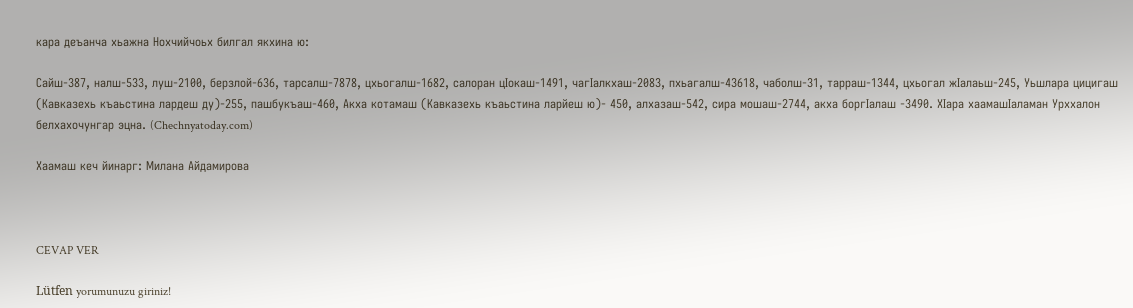кара деъанча хьажна Нохчийчоьх билгал якхина ю:

Сайш-387, налш-533, луш-2100, берзлой-636, тарсалш-7878, цхьогалш-1682, салоран цIокаш-1491, чагIалкхаш-2083, пхьагалш-43618, чаболш-31, тарраш-1344, цхьогал жIалаьш-245, Уьшлара цицигаш (Кавказехь къаьстина лардеш ду)-255, пашбукъаш-460, Акха котамаш (Кавказехь къаьстина ларйеш ю)- 450, алхазаш-542, сира мошаш-2744, акха боргIалаш -3490. ХIара хаамашIаламан Урххалон белхахочунгар эцна. (Chechnyatoday.com)

Хаамаш кеч йинарг: Милана Айдамирова



CEVAP VER

Lütfen yorumunuzu giriniz!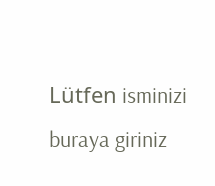Lütfen isminizi buraya giriniz